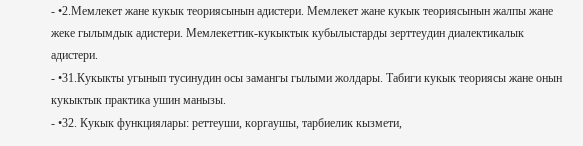- •2.Мемлекет жане кукык теориясынын адистери. Мемлекет жане кукык теориясынын жалпы жане жеке гылымдык адистери. Мемлекеттик-кукыктык кубылыстарды зерттеудин диалектикалык адистери.
- •31.Кукыкты угынып тусинудин осы замангы гылыми жолдары. Табиги кукык теориясы жане онын кукыктык практика ушин манызы.
- •32. Кукык функциялары: реттеуши, коргаушы, тарбиелик кызмети,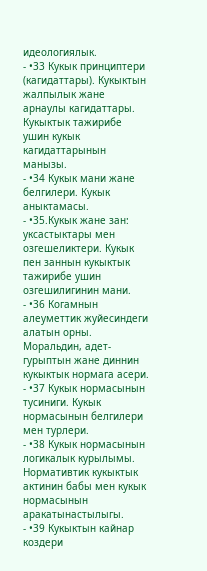идеологиялык.
- •33 Кукык принциптери (кагидаттары). Кукыктын жалпылык жане арнаулы кагидаттары. Кукыктык тажирибе ушин кукык кагидаттарынын манызы.
- •34 Кукык мани жане белгилери. Кукык аныктамасы.
- •35.Кукык жане зан: уксастыктары мен озгешеликтери. Кукык пен заннын кукыктык тажирибе ушин озгешилигинин мани.
- •36 Когамнын алеуметтик жуйесиндеги алатын орны. Моральдин, адет-гурыптын жане диннин кукыктык нормага асери.
- •37 Кукык нормасынын тусиниги. Кукык нормасынын белгилери мен турлери.
- •38 Кукык нормасынын логикалык курылымы. Нормативтик кукыктык актинин бабы мен кукык нормасынын аракатынастылыгы.
- •39 Кукыктын кайнар коздери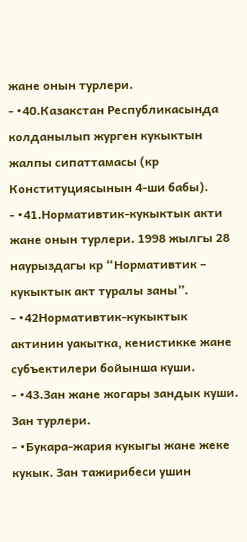жане онын турлери.
- •40.Казакстан Республикасында колданылып журген кукыктын жалпы сипаттамасы (кр Конституциясынын 4-ши бабы).
- •41.Нормативтик-кукыктык акти жане онын турлери. 1998 жылгы 28 наурыздагы кр “Нормативтик – кукыктык акт туралы заны”.
- •42Нормативтик-кукыктык актинин уакытка, кенистикке жане субъектилери бойынша куши.
- •43.Зан жане жогары зандык куши. Зан турлери.
- •Букара-жария кукыгы жане жеке кукык. Зан тажирибеси ушин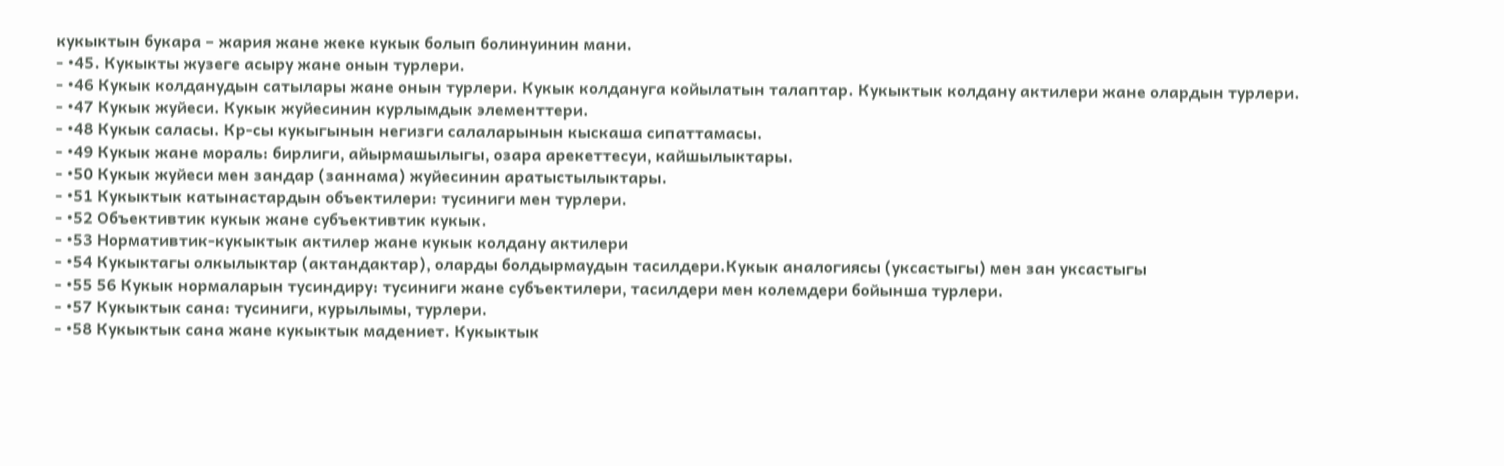кукыктын букара – жария жане жеке кукык болып болинуинин мани.
- •45. Кукыкты жузеге асыру жане онын турлери.
- •46 Кукык колданудын сатылары жане онын турлери. Кукык колдануга койылатын талаптар. Кукыктык колдану актилери жане олардын турлери.
- •47 Кукык жуйеси. Кукык жуйесинин курлымдык элементтери.
- •48 Кукык саласы. Кр-сы кукыгынын негизги салаларынын кыскаша сипаттамасы.
- •49 Кукык жане мораль: бирлиги, айырмашылыгы, озара арекеттесуи, кайшылыктары.
- •50 Кукык жуйеси мен зандар (заннама) жуйесинин аратыстылыктары.
- •51 Кукыктык катынастардын объектилери: тусиниги мен турлери.
- •52 Объективтик кукык жане субъективтик кукык.
- •53 Нормативтик-кукыктык актилер жане кукык колдану актилери
- •54 Кукыктагы олкылыктар (актандактар), оларды болдырмаудын тасилдери.Кукык аналогиясы (уксастыгы) мен зан уксастыгы
- •55 56 Кукык нормаларын тусиндиру: тусиниги жане субъектилери, тасилдери мен колемдери бойынша турлери.
- •57 Кукыктык сана: тусиниги, курылымы, турлери.
- •58 Кукыктык сана жане кукыктык мадениет. Кукыктык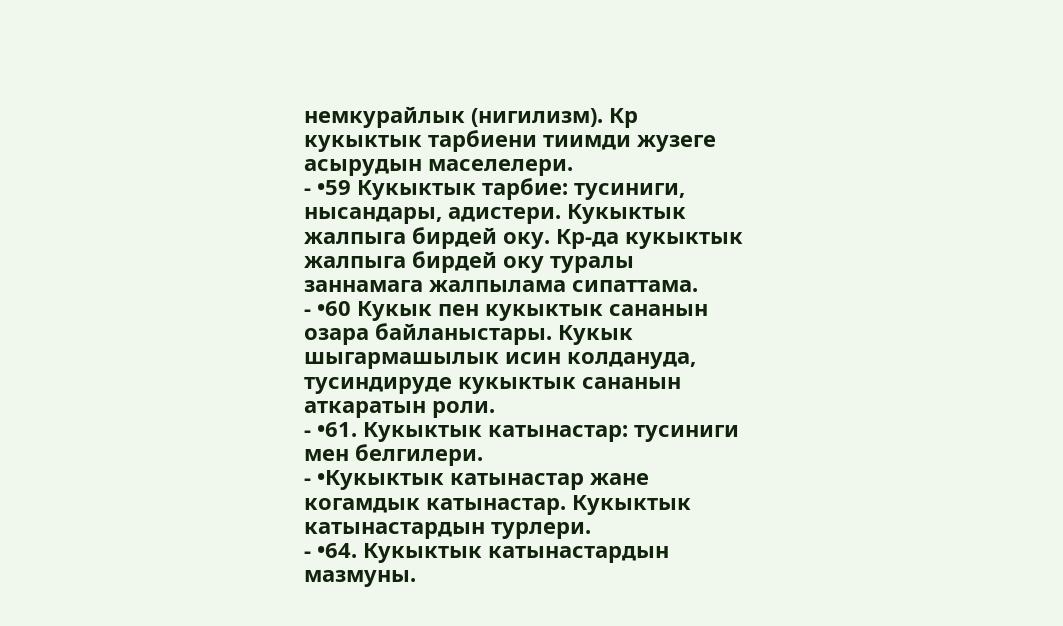немкурайлык (нигилизм). Кр кукыктык тарбиени тиимди жузеге асырудын маселелери.
- •59 Кукыктык тарбие: тусиниги, нысандары, адистери. Кукыктык жалпыга бирдей оку. Кр-да кукыктык жалпыга бирдей оку туралы заннамага жалпылама сипаттама.
- •60 Кукык пен кукыктык сананын озара байланыстары. Кукык шыгармашылык исин колдануда, тусиндируде кукыктык сананын аткаратын роли.
- •61. Кукыктык катынастар: тусиниги мен белгилери.
- •Кукыктык катынастар жане когамдык катынастар. Кукыктык катынастардын турлери.
- •64. Кукыктык катынастардын мазмуны.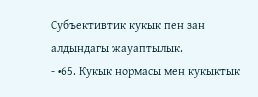Субъективтик кукык пен зан алдындагы жауаптылык.
- •65. Кукык нормасы мен кукыктык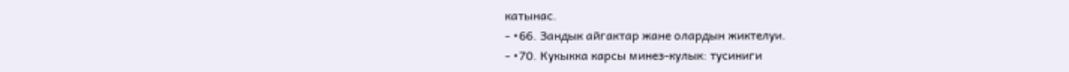катынас.
- •66. Зандык айгактар жане олардын жиктелуи.
- •70. Кукыкка карсы минез-кулык: тусиниги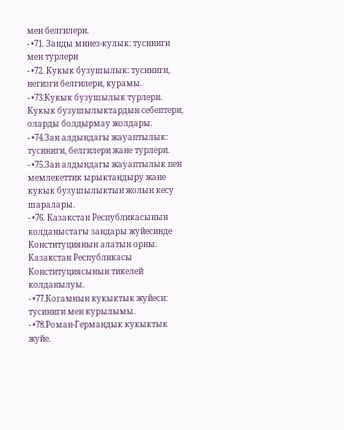мен белгилери.
- •71. Занды минез-кулык: тусиниги мен турлери
- •72. Кукык бузушылык: тусиниги, негизги белгилери, курамы.
- •73.Кукык бузушылык турлери. Кукык бузушылыктардын себептери, оларды болдырмау жолдары.
- •74.Зан алдындагы жауаптылык: тусиниги, белгилери жане турлери.
- •75.Зан алдындагы жауаптылык пен мемлекеттик ырыктандыру жане кукык бузушылыктын жолын кесу шаралары.
- •76. Казакстан Республикасынын колданыстагы зандары жуйесинде Конституциянын алатын орны. Казакстан Республикасы Конституциясынын тикелей колданылуы.
- •77.Когамнын кукыктык жуйеси: тусиниги мен курылымы.
- •78.Роман-Германдык кукыктык жуйе.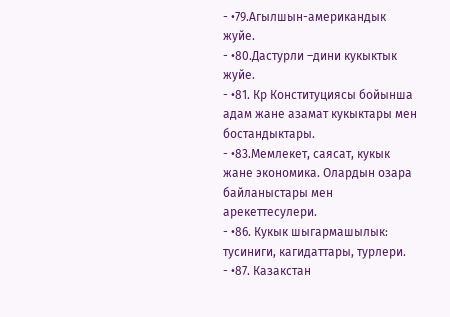- •79.Агылшын-американдык жуйе.
- •80.Дастурли –дини кукыктык жуйе.
- •81. Кр Конституциясы бойынша адам жане азамат кукыктары мен бостандыктары.
- •83.Мемлекет, саясат, кукык жане экономика. Олардын озара байланыстары мен арекеттесулери.
- •86. Кукык шыгармашылык: тусиниги, кагидаттары, турлери.
- •87. Казакстан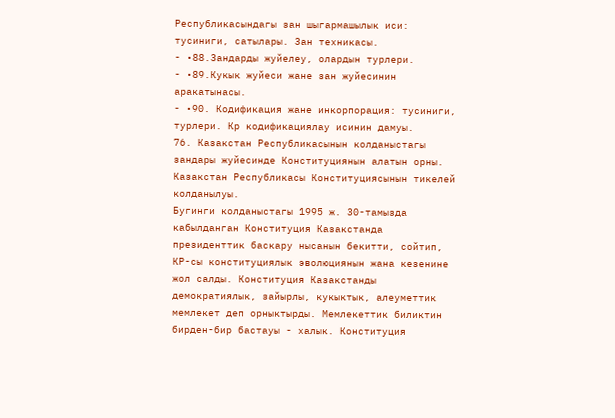Республикасындагы зан шыгармашылык иси: тусиниги, сатылары. Зан техникасы.
- •88.Зандарды жуйелеу, олардын турлери.
- •89.Кукык жуйеси жане зан жуйесинин аракатынасы.
- •90. Кодификация жане инкорпорация: тусиниги, турлери. Кр кодификациялау исинин дамуы.
76. Казакстан Республикасынын колданыстагы зандары жуйесинде Конституциянын алатын орны. Казакстан Республикасы Конституциясынын тикелей колданылуы.
Бугинги колданыстагы 1995 ж. 30-тамызда кабылданган Конституция Казакстанда президенттик баскару нысанын бекитти, сойтип, КР-сы конституциялык эволюциянын жана кезенине жол салды. Конституция Казакстанды демократиялык, зайырлы, кукыктык, алеуметтик мемлекет деп орныктырды. Мемлекеттик биликтин бирден-бир бастауы - халык. Конституция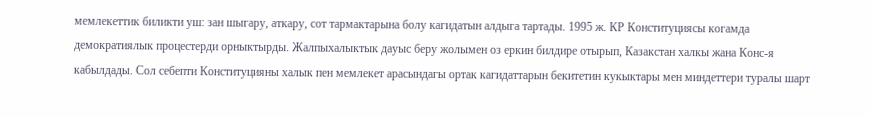мемлекеттик биликти уш: зан шыгару, аткару, сот тармактарына болу кагидатын алдыга тартады. 1995 ж. КР Конституциясы когамда демократиялык процестерди орныктырды. Жалпыхалыктык дауыс беру жолымен оз еркин билдире отырып, Казакстан халкы жана Конс-я кабылдады. Сол себепти Конституцияны халык пен мемлекет арасындагы ортак кагидаттарын бекитетин кукыктары мен миндеттери туралы шарт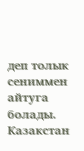деп толык сениммен айтуга болады. Казакстан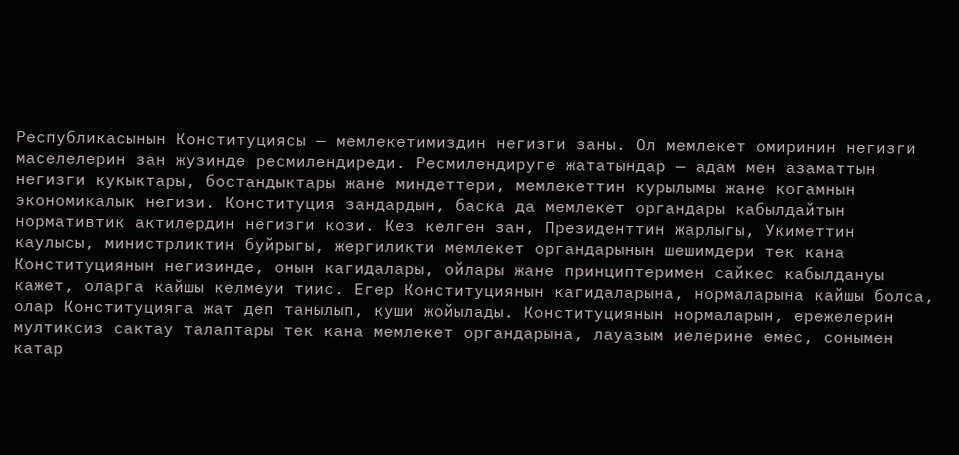Республикасынын Конституциясы — мемлекетимиздин негизги заны. Ол мемлекет омиринин негизги маселелерин зан жузинде ресмилендиреди. Ресмилендируге жататындар — адам мен азаматтын негизги кукыктары, бостандыктары жане миндеттери, мемлекеттин курылымы жане когамнын экономикалык негизи. Конституция зандардын, баска да мемлекет органдары кабылдайтын нормативтик актилердин негизги кози. Кез келген зан, Президенттин жарлыгы, Укиметтин каулысы, министрликтин буйрыгы, жергиликти мемлекет органдарынын шешимдери тек кана Конституциянын негизинде, онын кагидалары, ойлары жане принциптеримен сайкес кабылдануы кажет, оларга кайшы келмеуи тиис. Егер Конституциянын кагидаларына, нормаларына кайшы болса, олар Конституцияга жат деп танылып, куши жойылады. Конституциянын нормаларын, ережелерин мултиксиз сактау талаптары тек кана мемлекет органдарына, лауазым иелерине емес, сонымен катар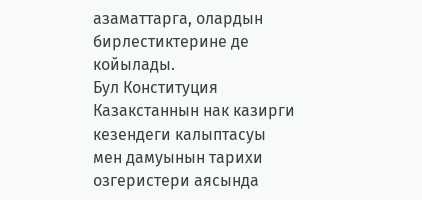азаматтарга, олардын бирлестиктерине де койылады.
Бул Конституция Казакстаннын нак казирги кезендеги калыптасуы мен дамуынын тарихи озгеристери аясында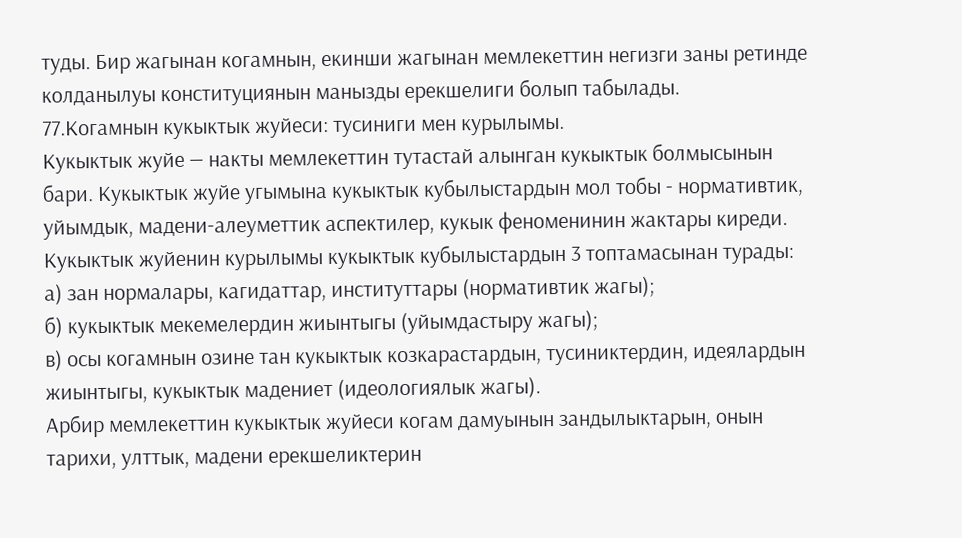туды. Бир жагынан когамнын, екинши жагынан мемлекеттин негизги заны ретинде колданылуы конституциянын манызды ерекшелиги болып табылады.
77.Когамнын кукыктык жуйеси: тусиниги мен курылымы.
Кукыктык жуйе — накты мемлекеттин тутастай алынган кукыктык болмысынын бари. Кукыктык жуйе угымына кукыктык кубылыстардын мол тобы - нормативтик, уйымдык, мадени-алеуметтик аспектилер, кукык феноменинин жактары киреди.
Кукыктык жуйенин курылымы кукыктык кубылыстардын 3 топтамасынан турады:
а) зан нормалары, кагидаттар, институттары (нормативтик жагы);
б) кукыктык мекемелердин жиынтыгы (уйымдастыру жагы);
в) осы когамнын озине тан кукыктык козкарастардын, тусиниктердин, идеялардын жиынтыгы, кукыктык мадениет (идеологиялык жагы).
Арбир мемлекеттин кукыктык жуйеси когам дамуынын зандылыктарын, онын тарихи, улттык, мадени ерекшеликтерин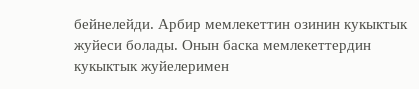бейнелейди. Арбир мемлекеттин озинин кукыктык жуйеси болады. Онын баска мемлекеттердин кукыктык жуйелеримен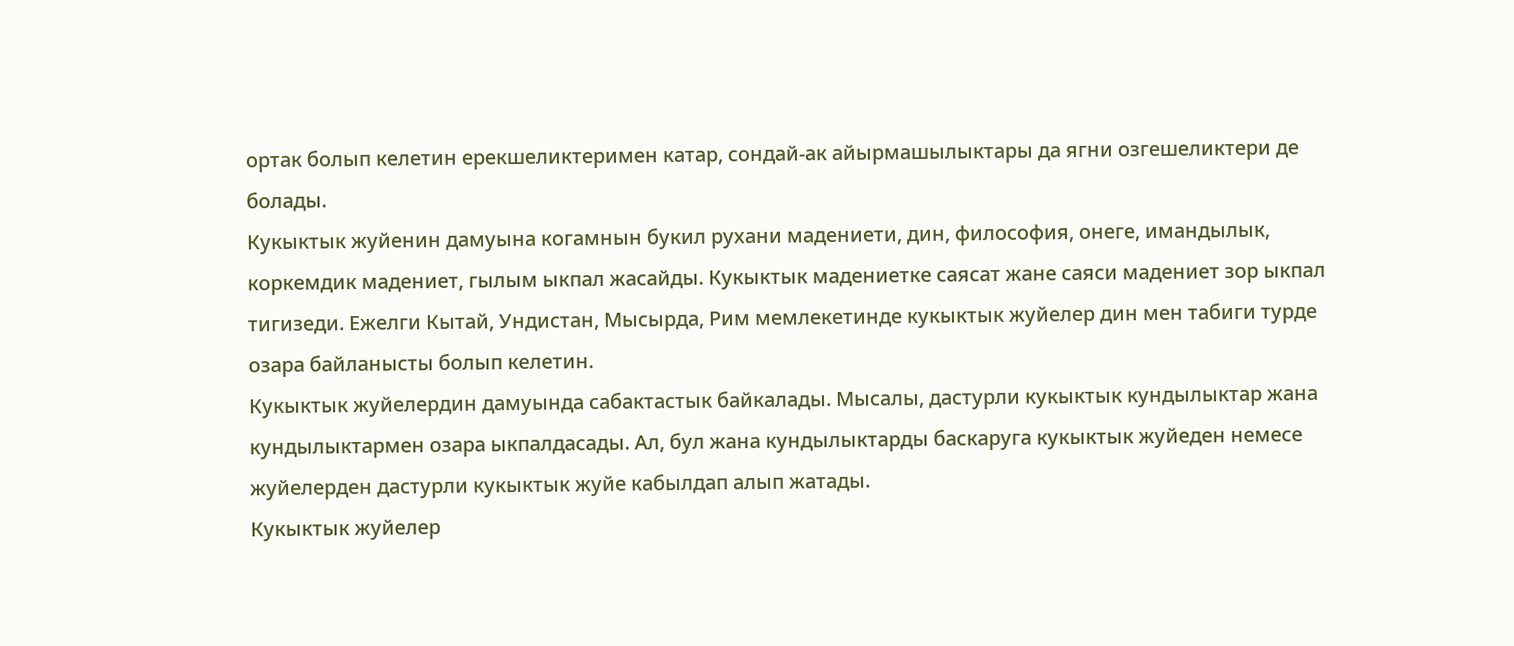ортак болып келетин ерекшеликтеримен катар, сондай-ак айырмашылыктары да ягни озгешеликтери де болады.
Кукыктык жуйенин дамуына когамнын букил рухани мадениети, дин, философия, онеге, имандылык, коркемдик мадениет, гылым ыкпал жасайды. Кукыктык мадениетке саясат жане саяси мадениет зор ыкпал тигизеди. Ежелги Кытай, Ундистан, Мысырда, Рим мемлекетинде кукыктык жуйелер дин мен табиги турде озара байланысты болып келетин.
Кукыктык жуйелердин дамуында сабактастык байкалады. Мысалы, дастурли кукыктык кундылыктар жана кундылыктармен озара ыкпалдасады. Ал, бул жана кундылыктарды баскаруга кукыктык жуйеден немесе жуйелерден дастурли кукыктык жуйе кабылдап алып жатады.
Кукыктык жуйелер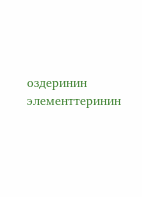оздеринин элементтеринин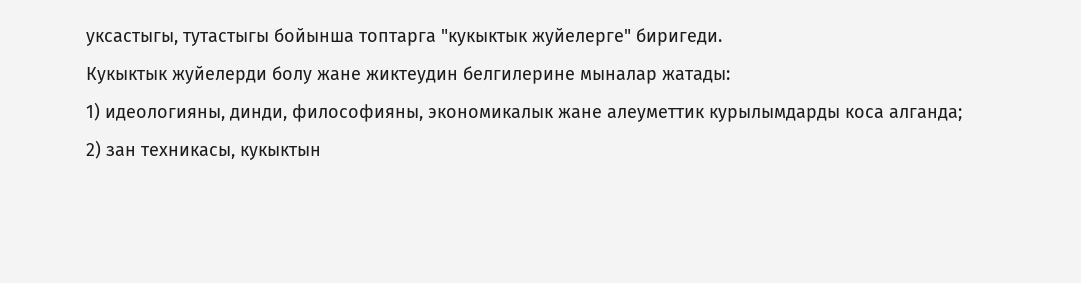уксастыгы, тутастыгы бойынша топтарга "кукыктык жуйелерге" биригеди.
Кукыктык жуйелерди болу жане жиктеудин белгилерине мыналар жатады:
1) идеологияны, динди, философияны, экономикалык жане алеуметтик курылымдарды коса алганда;
2) зан техникасы, кукыктын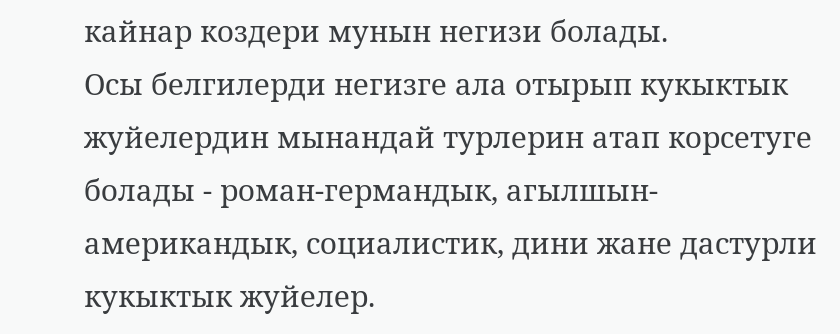кайнар коздери мунын негизи болады.
Осы белгилерди негизге ала отырып кукыктык жуйелердин мынандай турлерин атап корсетуге болады - роман-германдык, агылшын-американдык, социалистик, дини жане дастурли кукыктык жуйелер.